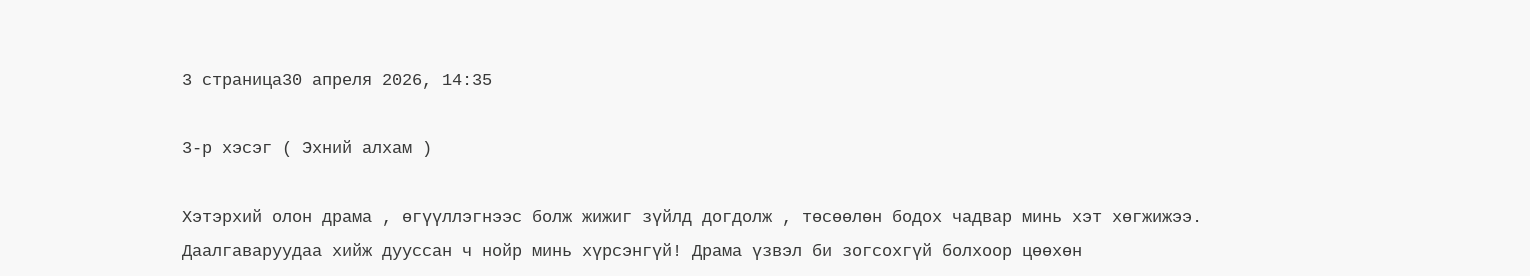3 страница30 апреля 2026, 14:35

3-р хэсэг ( Эхний алхам )

Хэтэрхий олон драма , өгүүллэгнээс болж жижиг зүйлд догдолж , төсөөлөн бодох чадвар минь хэт хөгжижээ.
Даалгаваруудаа хийж дууссан ч нойр минь хүрсэнгүй! Драма үзвэл би зогсохгүй болхоор цөөхөн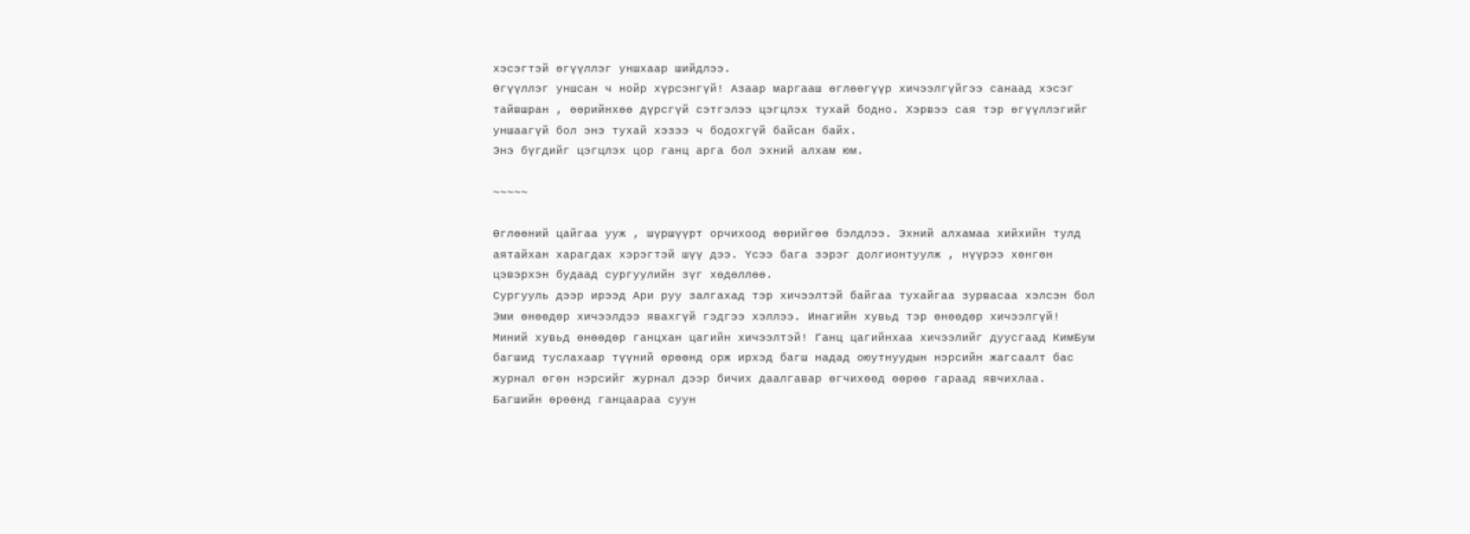хэсэгтэй өгүүллэг уншхаар шийдлээ.
Өгүүллэг уншсан ч нойр хүрсэнгүй! Азаар маргааш өглөөгүүр хичээлгүйгээ санаад хэсэг тайвшран , өөрийнхөө дүрсгүй сэтгэлээ цэгцлэх тухай бодно. Хэрвээ сая тэр өгүүллэгийг уншаагүй бол энэ тухай хэзээ ч бодохгүй байсан байх.
Энэ бүгдийг цэгцлэх цор ганц арга бол эхний алхам юм.

~~~~~

Өглөөний цайгаа ууж , шүршүүрт орчихоод өөрийгөө бэлдлээ. Эхний алхамаа хийхийн тулд аятайхан харагдах хэрэгтэй шүү дээ. Үсээ бага зэрэг долгионтуулж , нүүрээ хөнгөн цэвэрхэн будаад сургуулийн зүг хөдөллөө.
Сургууль дээр ирээд Ари руу залгахад тэр хичээлтэй байгаа тухайгаа зурвасаа хэлсэн бол Эми өнөөдөр хичээлдээ явахгүй гэдгээ хэллээ. Инагийн хувьд тэр өнөөдөр хичээлгүй!
Миний хувьд өнөөдөр ганцхан цагийн хичээлтэй! Ганц цагийнхаа хичээлийг дуусгаад КимБум багшид туслахаар түүний өрөөнд орж ирхэд багш надад оюутнуудын нэрсийн жагсаалт бас журнал өгөн нэрсийг журнал дээр бичих даалгавар өгчихөөд өөрөө гараад явчихлаа.
Багшийн өрөөнд ганцаараа суун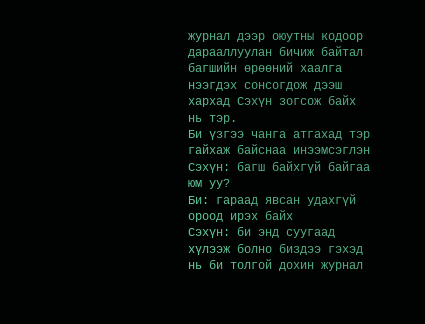журнал дээр оюутны кодоор дарааллуулан бичиж байтал багшийн өрөөний хаалга нээгдэх сонсогдож дээш хархад Сэхүн зогсож байх нь тэр.
Би үзгээ чанга атгахад тэр гайхаж байснаа инээмсэглэн
Сэхүн: багш байхгүй байгаа юм уу?
Би: гараад явсан удахгүй ороод ирэх байх
Сэхүн: би энд суугаад хүлээж болно биздээ гэхэд нь би толгой дохин журнал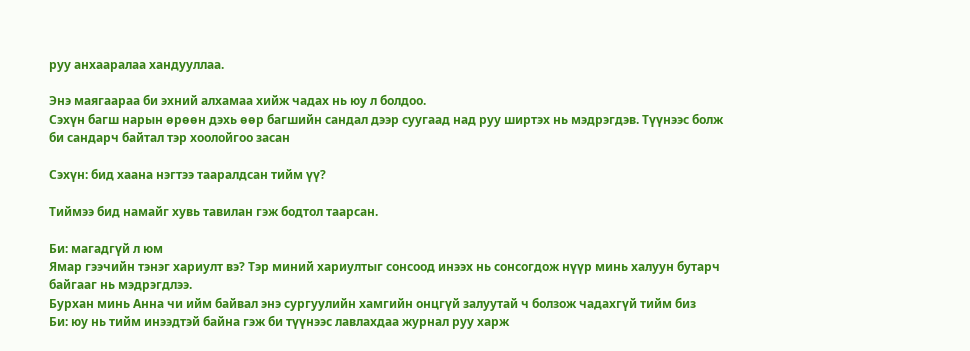руу анхааралаа хандууллаа.

Энэ маягаараа би эхний алхамаа хийж чадах нь юу л болдоо.
Сэхүн багш нарын өрөөн дэхь өөр багшийн сандал дээр суугаад над руу ширтэх нь мэдрэгдэв. Түүнээс болж би сандарч байтал тэр хоолойгоо засан

Сэхүн: бид хаана нэгтээ тааралдсан тийм үү?

Тиймээ бид намайг хувь тавилан гэж бодтол таарсан.

Би: магадгүй л юм
Ямар гээчийн тэнэг хариулт вэ? Тэр миний хариултыг сонсоод инээх нь сонсогдож нүүр минь халуун бутарч байгааг нь мэдрэгдлээ.
Бурхан минь Анна чи ийм байвал энэ сургуулийн хамгийн онцгүй залуутай ч болзож чадахгүй тийм биз
Би: юу нь тийм инээдтэй байна гэж би түүнээс лавлахдаа журнал руу харж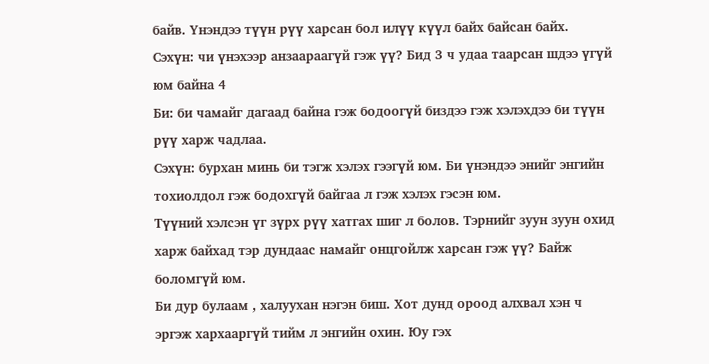байв. Үнэндээ түүн рүү харсан бол илүү күүл байх байсан байх.
Сэхүн: чи үнэхээр анзаараагүй гэж үү? Бид 3 ч удаа таарсан шдээ үгүй юм байна 4
Би: би чамайг дагаад байна гэж бодоогүй биздээ гэж хэлэхдээ би түүн рүү харж чадлаа.
Сэхүн: бурхан минь би тэгж хэлэх гээгүй юм. Би үнэндээ энийг энгийн тохиолдол гэж бодохгүй байгаа л гэж хэлэх гэсэн юм.
Түүний хэлсэн үг зүрх рүү хатгах шиг л болов. Тэрнийг зуун зуун охид харж байхад тэр дундаас намайг онцгойлж харсан гэж үү? Байж боломгүй юм.
Би дур булаам , халуухан нэгэн биш. Хот дунд ороод алхвал хэн ч эргэж хархааргүй тийм л энгийн охин. Юу гэх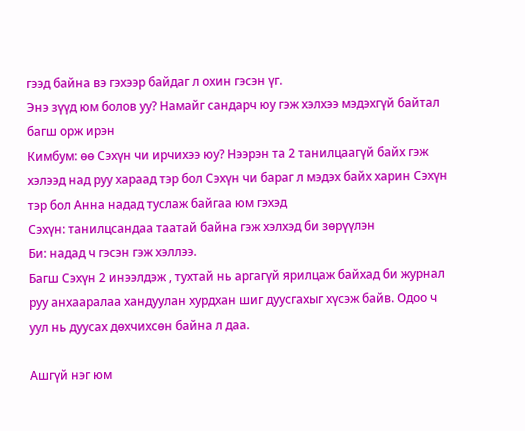гээд байна вэ гэхээр байдаг л охин гэсэн үг.
Энэ зүүд юм болов уу? Намайг сандарч юу гэж хэлхээ мэдэхгүй байтал багш орж ирэн
Кимбум: өө Сэхүн чи ирчихээ юу? Нээрэн та 2 танилцаагүй байх гэж хэлээд над руу хараад тэр бол Сэхүн чи бараг л мэдэх байх харин Сэхүн тэр бол Анна надад туслаж байгаа юм гэхэд
Сэхүн: танилцсандаа таатай байна гэж хэлхэд би зөрүүлэн
Би: надад ч гэсэн гэж хэллээ.
Багш Сэхүн 2 инээлдэж , тухтай нь аргагүй ярилцаж байхад би журнал руу анхааралаа хандуулан хурдхан шиг дуусгахыг хүсэж байв. Одоо ч уул нь дуусах дөхчихсөн байна л даа.

Ашгүй нэг юм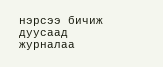нэрсээ бичиж дуусаад журналаа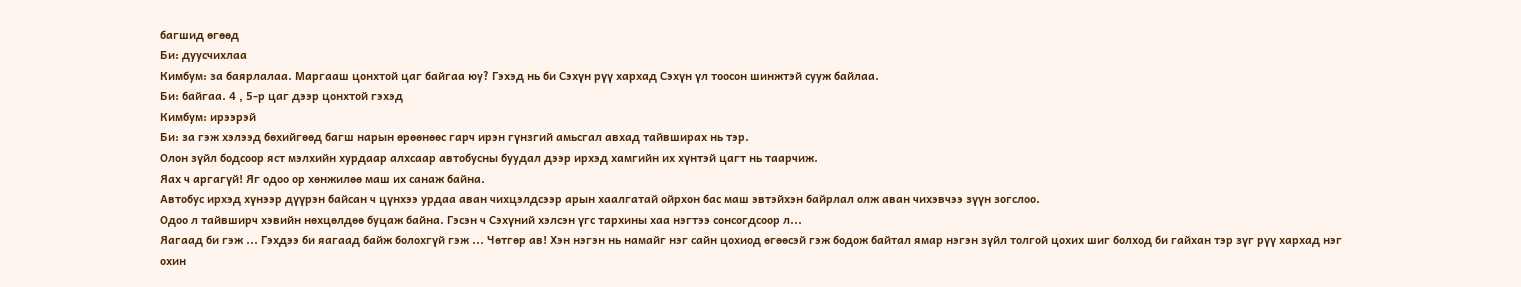багшид өгөөд
Би: дуусчихлаа
Кимбум: за баярлалаа. Маргааш цонхтой цаг байгаа юу? Гэхэд нь би Сэхүн рүү хархад Сэхүн үл тоосон шинжтэй сууж байлаа.
Би: байгаа. 4 , 5-р цаг дээр цонхтой гэхэд
Кимбум: ирээрэй
Би: за гэж хэлээд бөхийгөөд багш нарын өрөөнөөс гарч ирэн гүнзгий амьсгал авхад тайвширах нь тэр.
Олон зүйл бодсоор яст мэлхийн хурдаар алхсаар автобусны буудал дээр ирхэд хамгийн их хүнтэй цагт нь таарчиж.
Яах ч аргагүй! Яг одоо ор хөнжилөө маш их санаж байна.
Автобус ирхэд хүнээр дүүрэн байсан ч цүнхээ урдаа аван чихцэлдсээр арын хаалгатай ойрхон бас маш эвтэйхэн байрлал олж аван чихэвчээ зүүн зогслоо.
Одоо л тайвширч хэвийн нөхцөлдөө буцаж байна. Гэсэн ч Сэхүний хэлсэн үгс тархины хаа нэгтээ сонсогдсоор л...
Яагаад би гэж ... Гэхдээ би яагаад байж болохгүй гэж ... Чөтгөр ав! Хэн нэгэн нь намайг нэг сайн цохиод өгөөсэй гэж бодож байтал ямар нэгэн зүйл толгой цохих шиг болход би гайхан тэр зүг рүү хархад нэг охин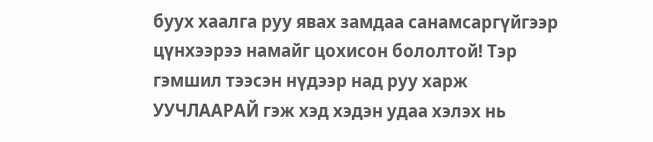буух хаалга руу явах замдаа санамсаргүйгээр цүнхээрээ намайг цохисон бололтой! Тэр гэмшил тээсэн нүдээр над руу харж УУЧЛААРАЙ гэж хэд хэдэн удаа хэлэх нь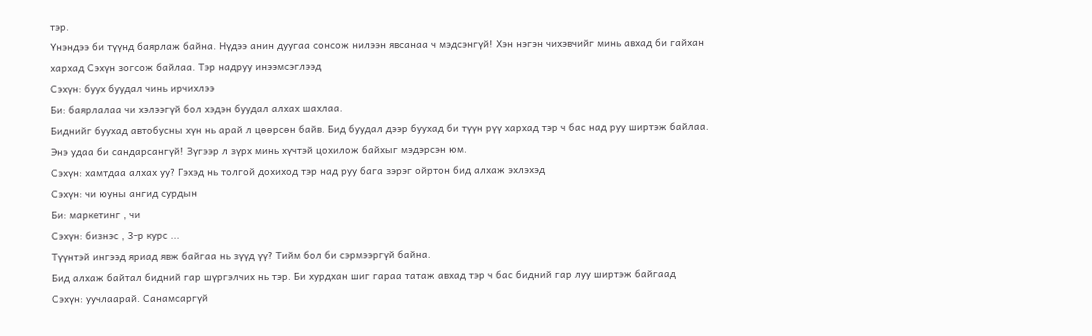тэр.
Үнэндээ би түүнд баярлаж байна. Нүдээ анин дуугаа сонсож нилээн явсанаа ч мэдсэнгүй! Хэн нэгэн чихэвчийг минь авхад би гайхан хархад Сэхүн зогсож байлаа. Тэр надруу инээмсэглээд
Сэхүн: буух буудал чинь ирчихлээ
Би: баярлалаа чи хэлээгүй бол хэдэн буудал алхах шахлаа.
Биднийг буухад автобусны хүн нь арай л цөөрсөн байв. Бид буудал дээр буухад би түүн рүү хархад тэр ч бас над руу ширтэж байлаа.
Энэ удаа би сандарсангүй! Зүгээр л зүрх минь хүчтэй цохилож байхыг мэдэрсэн юм.
Сэхүн: хамтдаа алхах уу? Гэхэд нь толгой дохиход тэр над руу бага зэрэг ойртон бид алхаж эхлэхэд
Сэхүн: чи юуны ангид сурдын
Би: маркетинг , чи
Сэхүн: бизнэс , 3-р курс ...
Түүнтэй ингээд яриад явж байгаа нь зүүд үү? Тийм бол би сэрмээргүй байна.
Бид алхаж байтал бидний гар шүргэлчих нь тэр. Би хурдхан шиг гараа татаж авхад тэр ч бас бидний гар луу ширтэж байгаад
Сэхүн: уучлаарай. Санамсаргүй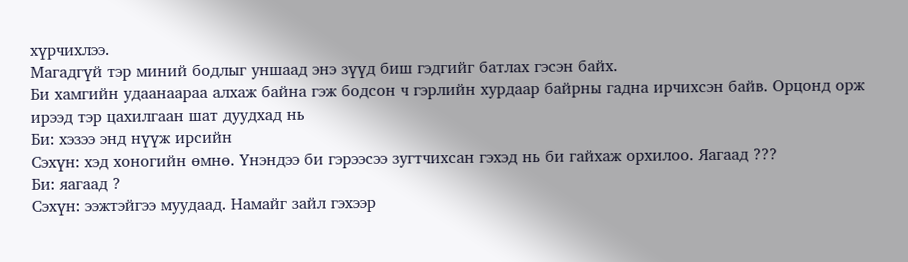хүрчихлээ.
Магадгүй тэр миний бодлыг уншаад энэ зүүд биш гэдгийг батлах гэсэн байх.
Би хамгийн удаанаараа алхаж байна гэж бодсон ч гэрлийн хурдаар байрны гадна ирчихсэн байв. Орцонд орж ирээд тэр цахилгаан шат дуудхад нь
Би: хэзээ энд нүүж ирсийн
Сэхүн: хэд хоногийн өмнө. Үнэндээ би гэрээсээ зугтчихсан гэхэд нь би гайхаж орхилоо. Яагаад ???
Би: яагаад ?
Сэхүн: ээжтэйгээ муудаад. Намайг зайл гэхээр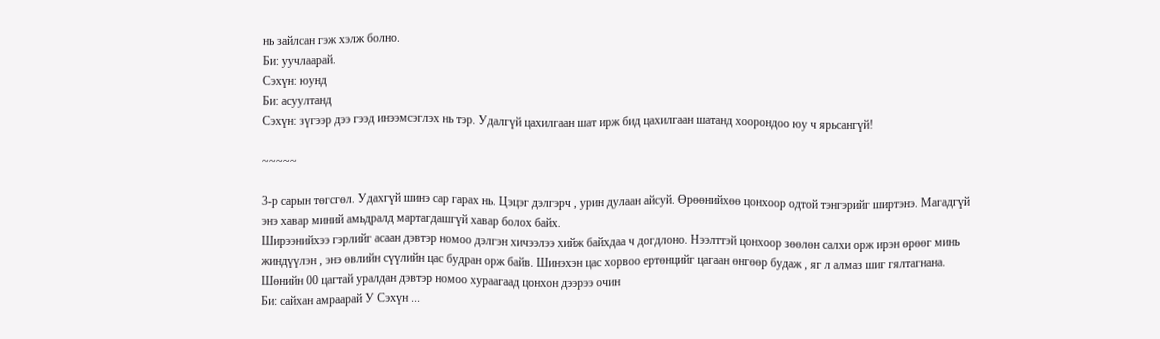нь зайлсан гэж хэлж болно.
Би: уучлаарай.
Сэхүн: юунд
Би: асуултанд
Сэхүн: зүгээр дээ гээд инээмсэглэх нь тэр. Удалгүй цахилгаан шат ирж бид цахилгаан шатанд хоорондоо юу ч ярьсангүй!

~~~~~

3-р сарын төгсгөл. Удахгүй шинэ сар гарах нь. Цэцэг дэлгэрч , урин дулаан айсуй. Өрөөнийхөө цонхоор одтой тэнгэрийг ширтэнэ. Магадгүй энэ хавар миний амьдралд мартагдашгүй хавар болох байх.
Ширээнийхээ гэрлийг асаан дэвтэр номоо дэлгэн хичээлээ хийж байхдаа ч догдлоно. Нээлттэй цонхоор зөөлөн салхи орж ирэн өрөөг минь жиндүүлэн , энэ өвлийн сүүлийн цас будран орж байв. Шинэхэн цас хорвоо ертөнцийг цагаан өнгөөр будаж , яг л алмаз шиг гялтагнана.
Шөнийн 00 цагтай уралдан дэвтэр номоо хураагаад цонхон дээрээ очин
Би: сайхан амраарай У Сэхүн ...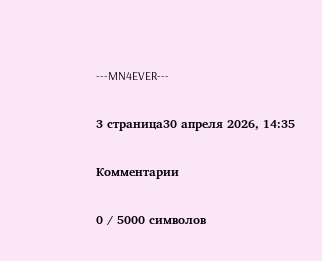---MN4EVER---

3 страница30 апреля 2026, 14:35

Комментарии

0 / 5000 символов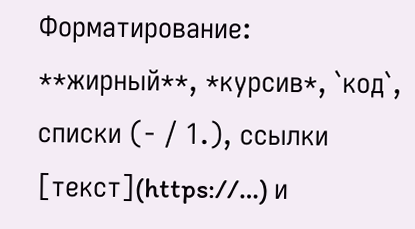Форматирование: **жирный**, *курсив*, `код`, списки (- / 1.), ссылки [текст](https://…) и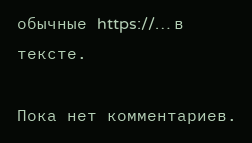обычные https://… в тексте.

Пока нет комментариев.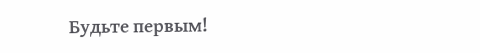Будьте первым!